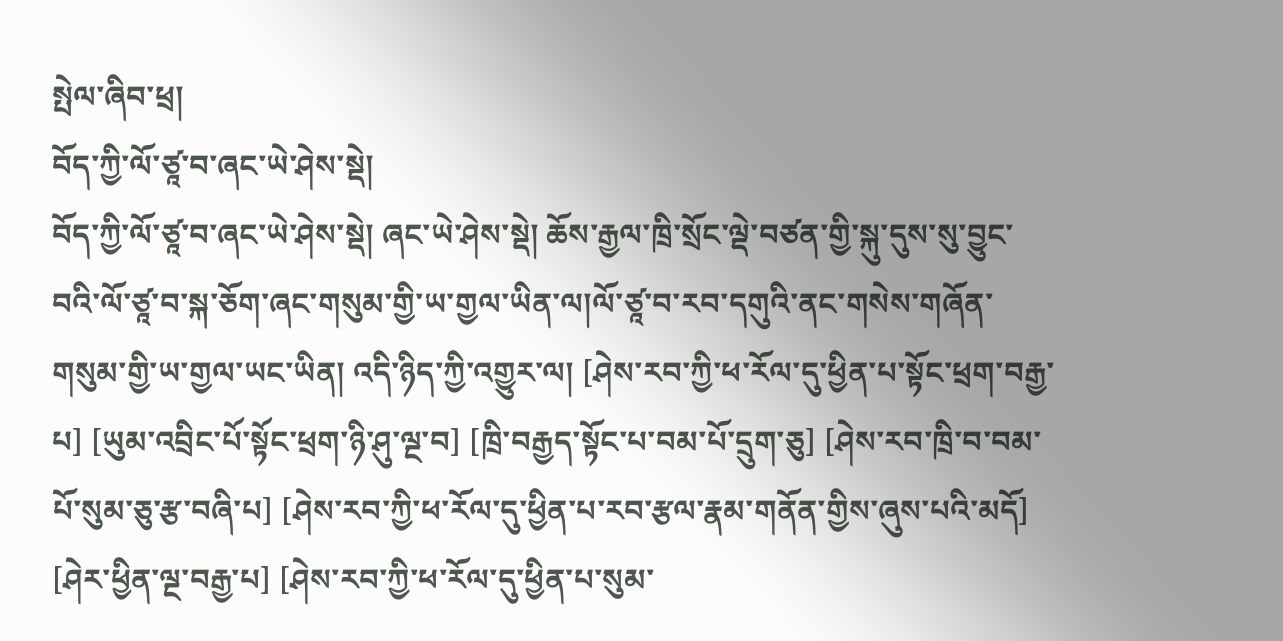སྤེལ་ཞིབ་ཕྲ།
བོད་ཀྱི་ལོ་ཙཱ་བ་ཞང་ཡེ་ཤེས་སྡེ།
བོད་ཀྱི་ལོ་ཙཱ་བ་ཞང་ཡེ་ཤེས་སྡེ། ཞང་ཡེ་ཤེས་སྡེ། ཆོས་རྒྱལ་ཁྲི་སྲོང་ལྡེ་བཙན་གྱི་སྐུ་དུས་སུ་བྱུང་བའི་ལོ་ཙཱ་བ་སྐ་ཅོག་ཞང་གསུམ་གྱི་ཡ་གྱལ་ཡིན་ལ།ལོ་ཙཱ་བ་རབ་དགུའི་ནང་གསེས་གཞོན་གསུམ་གྱི་ཡ་གྱལ་ཡང་ཡིན། འདི་ཉིད་ཀྱི་འགྱུར་ལ། [ཤེས་རབ་ཀྱི་ཕ་རོལ་དུ་ཕྱིན་པ་སྟོང་ཕྲག་བརྒྱ་པ] [ཡུམ་འབྲིང་པོ་སྟོང་ཕྲག་ཉི་ཤུ་ལྔ་བ] [ཁྲི་བརྒྱད་སྟོང་པ་བམ་པོ་དྲུག་ཅུ] [ཤེས་རབ་ཁྲི་བ་བམ་པོ་སུམ་ཅུ་རྩ་བཞི་པ] [ཤེས་རབ་ཀྱི་ཕ་རོལ་དུ་ཕྱིན་པ་རབ་རྩལ་རྣམ་གནོན་གྱིས་ཞུས་པའི་མདོ] [ཤེར་ཕྱིན་ལྔ་བརྒྱ་པ] [ཤེས་རབ་ཀྱི་ཕ་རོལ་དུ་ཕྱིན་པ་སུམ་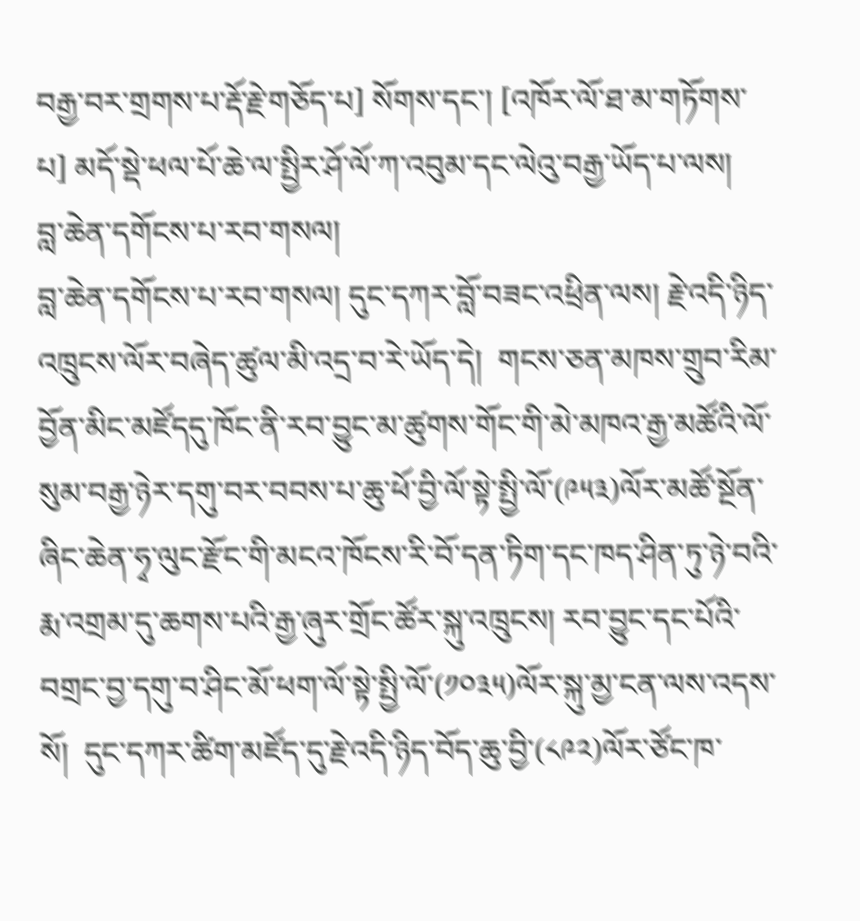བརྒྱ་བར་གྲགས་པ་རྡོ་རྗེ་གཅོད་པ] སོགས་དང་། [འཁོར་ལོ་ཐ་མ་གཏོགས་པ] མདོ་སྡེ་ཕལ་པོ་ཆེ་ལ་སྤྱིར་ཤོ་ལོ་ཀ་འབུམ་དང་ལེའུ་བརྒྱ་ཡོད་པ་ལས།
བླ་ཆེན་དགོངས་པ་རབ་གསལ།
བླ་ཆེན་དགོངས་པ་རབ་གསལ། དུང་དཀར་བློ་བཟང་འཕྲིན་ལས། རྗེ་འདི་ཉིད་འཁྲུངས་ལོར་བཞེད་ཚུལ་མི་འདྲ་བ་རེ་ཡོད་དེ།  གངས་ཅན་མཁས་གྲུབ་རིམ་བྱོན་མིང་མཛོདདུ་ཁོང་ནི་རབ་བྱུང་མ་ཚུགས་གོང་གི་མེ་མཁའ་རྒྱ་མཚོའི་ལོ་སུམ་བརྒྱ་ཉེར་དགུ་བར་བབས་པ་ཆུ་ཕོ་བྱི་ལོ་སྟེ་སྤྱི་ལོ་(༩༥༣)ལོར་མཚོ་སྔོན་ཞིང་ཆེན་ཧྭ་ལུང་རྫོང་གི་མངའ་ཁོངས་རི་བོ་དན་ཏིག་དང་ཁད་ཤིན་ཏུ་ཉེ་བའི་རྨ་འགྲམ་དུ་ཆགས་པའི་རྒྱ་ཞུར་གྲོང་ཚོར་སྐུ་འཁྲུངས། རབ་བྱུང་དང་པོའི་བགྲང་བྱ་དགུ་བ་ཤིང་མོ་ཕག་ལོ་སྟེ་སྤྱི་ལོ་(༡༠༣༥)ལོར་སྐུ་མྱ་ངན་ལས་འདས་སོ།  དུང་དཀར་ཚིག་མཛོད་དུ་རྗེ་འདི་ཉིད་བོད་ཆུ་བྱི་(༨༩༢)ལོར་ཙོང་ཁ་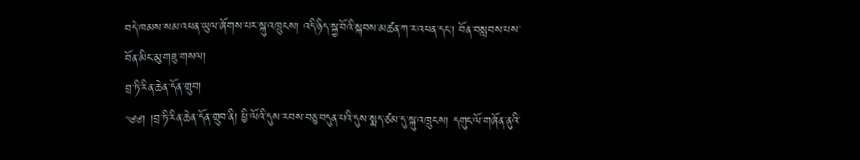བདེ་ཁམས་སམ་འཕན་ཡུལ་ཞོགས་པར་སྐུ་འཁྲུངས། འདི་ཉིད་སྐྱ་བོའི་སྐབས་མཚན་ཀ་ར་འཕན་དང་། བོན་བསླབས་པས་བོན་མིང་མུ་གཟུ་གསལ།
བྲ་ཏི་རིན་ཆེན་དོན་གྲུབ།
༄༅། །བྲ་ཏི་རིན་ཆེན་དོན་གྲུབ་ནི། ཕྱི་ལོའི་དུས་རབས་བཅུ་བདུན་པའི་དུས་སྨད་ཙམ་དུ་སྐུ་འཁྲུངས། དགུང་ལོ་གཞོན་ནུའི་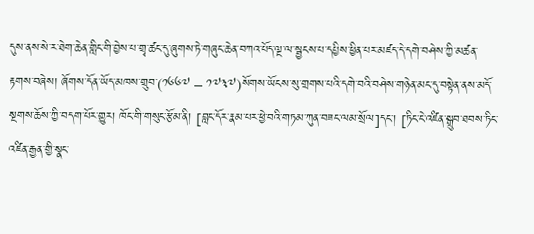དུས་ནས་སེ་ར་ཐེག་ཆེན་གླིང་གི་བྱེས་པ་གྲྭ་ཚང་དུ་ཞུགས་ཏེ་གཞུང་ཆེན་བཀའ་པོད་ལྔ་ལ་སྦྱངས་པ་དཔྱིས་ཕྱིན་པར་མཛད་དེ་དགེ་བཤེས་ཀྱི་མཚན་རྟགས་བཞེས། ཞོགས་དོན་ཡོད་མཁས་གྲུབ་(༡༦༦༧ – ༡༧༣༧)སོགས་ཡོངས་སུ་གྲགས་པའི་དགེ་བའི་བཤེས་གཉེན་མང་དུ་བསྟེན་ནས་མདོ་སྔགས་ཆོས་ཀྱི་བདག་པོར་གྱུར། ཁོང་གི་གསུང་རྩོམ་ནི། [བླང་དོར་རྣམ་པར་ཕྱེ་བའི་གཏམ་ཀུན་བཟང་ལམ་སྲོལ]དང་། [ཏིང་ངེ་འཛིན་སྒྲུབ་ཐབས་ཏིང་འཛིན་རྒྱན་གྱི་སྣང་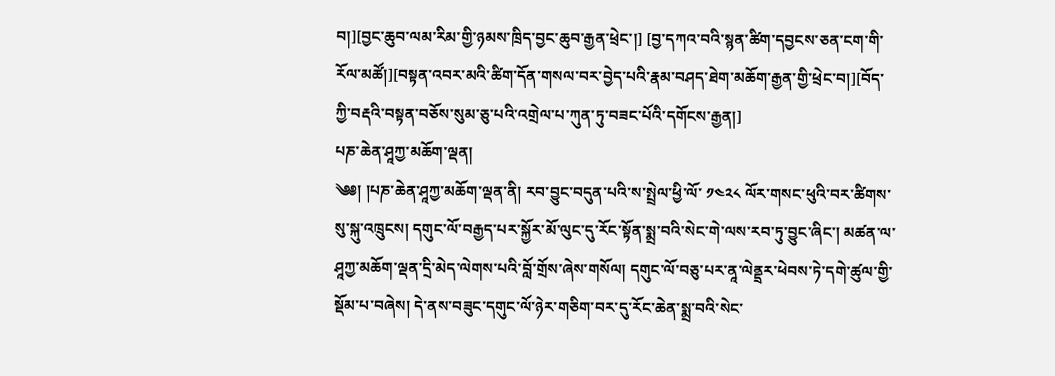བ།][བྱང་ཆུབ་ལམ་རིམ་གྱི་ཉམས་ཁྲིད་བྱང་ཆུབ་རྒྱན་ཕྲེང་།] [བྱ་དཀའ་བའི་སྙན་ཚིག་དབྱངས་ཅན་ངག་གི་རོལ་མཚོ།][བསྟན་འབར་མའི་ཚིག་དོན་གསལ་བར་བྱེད་པའི་རྣམ་བཤད་ཐེག་མཆོག་རྒྱན་གྱི་ཕྲེང་བ།][བོད་ཀྱི་བརྡའི་བསྟན་བཅོས་སུམ་ཅུ་པའི་འགྲེལ་པ་ཀུན་ཏུ་བཟང་པོའི་དགོངས་རྒྱན།]
པཎ་ཆེན་ཤཱཀྱ་མཆོག་ལྡན།
༄༅། །པཎ་ཆེན་ཤཱཀྱ་མཆོག་ལྡན་ནི། རབ་བྱུང་བདུན་པའི་ས་སྤྲེལ་ཕྱི་ལོ་ ༡༤༢༨ ལོར་གསང་ཕུའི་བར་ཚིགས་སུ་སྐུ་འཁྲུངས། དགུང་ལོ་བརྒྱད་པར་སྐྱོར་མོ་ལུང་དུ་རོང་སྟོན་སྨྲ་བའི་སེང་གེ་ལས་རབ་ཏུ་བྱུང་ཞིང་། མཚན་ལ་ཤཱཀྱ་མཆོག་ལྡན་དྲི་མེད་ལེགས་པའི་བློ་གྲོས་ཞེས་གསོལ། དགུང་ལོ་བཅུ་པར་ནཱ་ལེནྡྲར་ཕེབས་ཏེ་དགེ་ཚུལ་གྱི་སྡོམ་པ་བཞེས། དེ་ནས་བཟུང་དགུང་ལོ་ཉེར་གཅིག་བར་དུ་རོང་ཆེན་སྨྲ་བའི་སེང་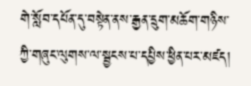གེ་སློབ་དཔོན་དུ་བསྟེན་ནས་རྒྱན་དྲུག་མཆོག་གཉིས་ཀྱི་གཞུང་ལུགས་ལ་སྦྱངས་པ་དཔྱིས་ཕྱིན་པར་མཛད།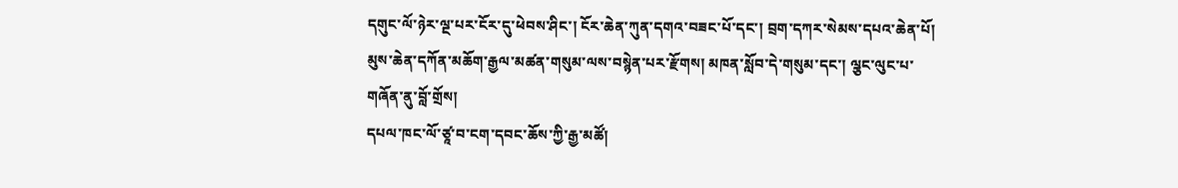དགུང་ལོ་ཉེར་ལྔ་པར་ངོར་དུ་ཕེབས་ཤིང་། ངོར་ཆེན་ཀུན་དགའ་བཟང་པོ་དང་། བྲག་དཀར་སེམས་དཔའ་ཆེན་པོ། མུས་ཆེན་དཀོན་མཆོག་རྒྱལ་མཚན་གསུམ་ལས་བསྙེན་པར་རྫོགས། མཁན་སློབ་དེ་གསུམ་དང་། ལྕང་ལུང་པ་གཞོན་ནུ་བློ་གྲོས།
དཔལ་ཁང་ལོ་ཙཱ་བ་ངག་དབང་ཆོས་ཀྱི་རྒྱ་མཚོ།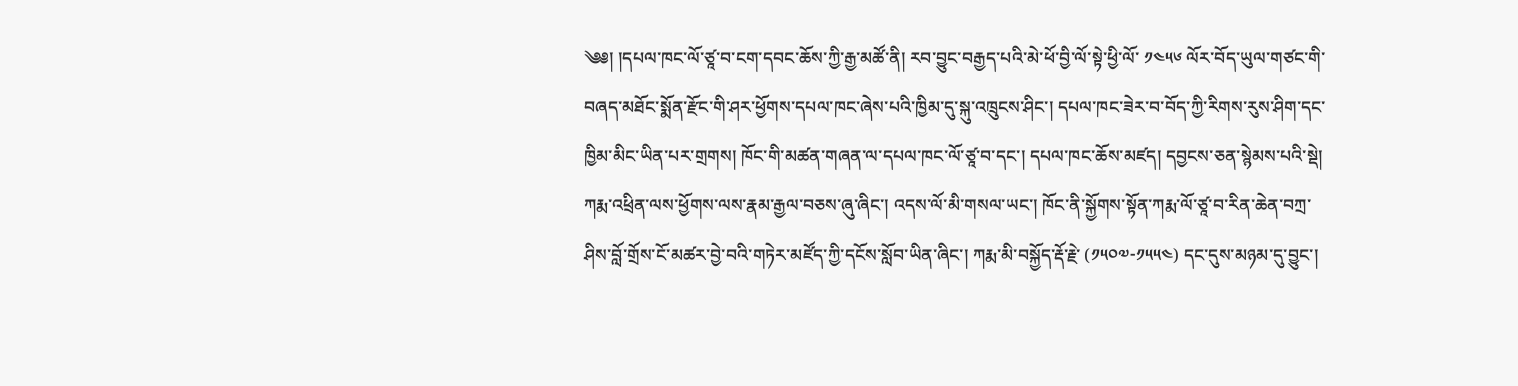༄༅། །དཔལ་ཁང་ལོ་ཙཱ་བ་ངག་དབང་ཆོས་ཀྱི་རྒྱ་མཚོ་ནི། རབ་བྱུང་བརྒྱད་པའི་མེ་ཕོ་བྱི་ལོ་སྟེ་ཕྱི་ལོ་ ༡༤༥༦ ལོར་བོད་ཡུལ་གཙང་གི་བཞད་མཐོང་སྨོན་རྫོང་གི་ཤར་ཕྱོགས་དཔལ་ཁང་ཞེས་པའི་ཁྱིམ་དུ་སྐུ་འཁྲུངས་ཤིང་། དཔལ་ཁང་ཟེར་བ་བོད་ཀྱི་རིགས་རུས་ཤིག་དང་ཁྱིམ་མིང་ཡིན་པར་གྲགས། ཁོང་གི་མཚན་གཞན་ལ་དཔལ་ཁང་ལོ་ཙཱ་བ་དང་། དཔལ་ཁང་ཆོས་མཛད། དབྱངས་ཅན་སྙེམས་པའི་སྡེ། ཀརྨ་འཕྲིན་ལས་ཕྱོགས་ལས་རྣམ་རྒྱལ་བཅས་ཞུ་ཞིང་། འདས་ལོ་མི་གསལ་ཡང་། ཁོང་ནི་སྐྱོགས་སྟོན་ཀརྨ་ལོ་ཙཱ་བ་རིན་ཆེན་བཀྲ་ཤིས་བློ་གྲོས་ངོ་མཚར་བྱེ་བའི་གཏེར་མཛོད་ཀྱི་དངོས་སློབ་ཡིན་ཞིང་། ཀརྨ་མི་བསྐྱོད་རྡོ་རྗེ་ (༡༥༠༧-༡༥༥༤) དང་དུས་མཉམ་དུ་བྱུང་།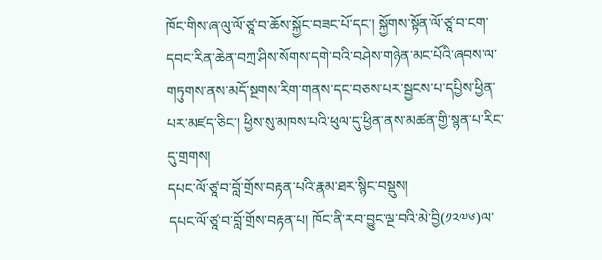ཁོང་གིས་ཞ་ལུ་ལོ་ཙཱ་བ་ཆོས་སྐྱོང་བཟང་པོ་དང་། སྐྱོགས་སྟོན་ལོ་ཙཱ་བ་ངག་དབང་རིན་ཆེན་བཀྲ་ཤིས་སོགས་དགེ་བའི་བཤེས་གཉེན་མང་པོའི་ཞབས་ལ་གཏུགས་ནས་མདོ་སྔགས་རིག་གནས་དང་བཅས་པར་སྦྱངས་པ་དཔྱིས་ཕྱིན་པར་མཛད་ཅིང་། ཕྱིས་སུ་མཁས་པའི་ཕུལ་དུ་ཕྱིན་ནས་མཚན་གྱི་སྙན་པ་རིང་དུ་གྲགས།
དཔང་ལོ་ཙཱ་བ་བློ་གྲོས་བརྟན་པའི་རྣམ་ཐར་སྙིང་བསྡུས།
དཔང་ལོ་ཙཱ་བ་བློ་གྲོས་བརྟན་པ། ཁོང་ནི་རབ་བྱུང་ལྔ་བའི་མེ་བྱི(༡༢༧༦)ལ་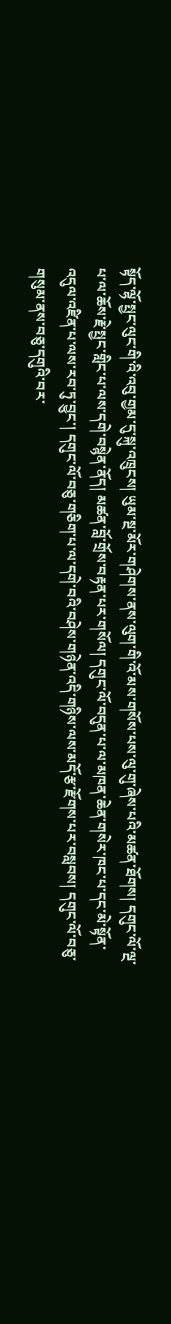སྟོད་ལྷོ་སྤྱང་ལུང་གི་འི་འབུ་གྱམ་དུ་སྐུ་འཁྲུངས། ཡུམ་སྔ་མོར་གཤེགས་ནས་ལུག་གི་འོ་མས་གསོས་པས་ལུ་གུ་ཞེས་པའི་མཚན་ཐོགས། དགུང་ལོ་ལྔ་པ་ལ་ཆོས་རྗེ་སྤྱང་གླིང་པ་ལས་དགེ་བསྙེན་ནོད། མཚན་བློ་གྲོས་བརྟན་པར་གསོལ། དགུང་ལོ་བདུན་པ་ལ་མཁན་ཆེན་གསེར་ཁང་པ་དང་མེ་སྟོན་འདུལ་འཛིན་པ་ལས་རབ་ཏུ་བྱུང་། དགུང་ལོ་བཅུ་གཅིག་པ་ལ་དགེ་བའི་བཤེས་གཉེན་འདི་གཉིས་ལས་མདོ་རྩ་རྫོགས་པར་བསླབས། དགུང་ལོ་བཅུ་གསུམ་ནས་བཅུ་དགུའི་བར་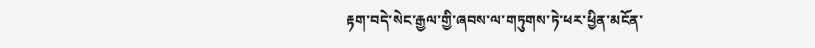རྟག་བདེ་སེང་རྒྱལ་གྱི་ཞབས་ལ་གཏུགས་ཏེ་ཕར་ཕྱིན་མངོན་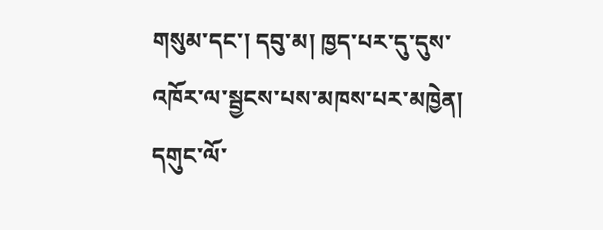གསུམ་དང་། དབུ་མ། ཁྱད་པར་དུ་དུས་འཁོར་ལ་སྦྱངས་པས་མཁས་པར་མཁྱེན། དགུང་ལོ་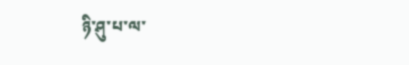ཉི་ཤུ་པ་ལ་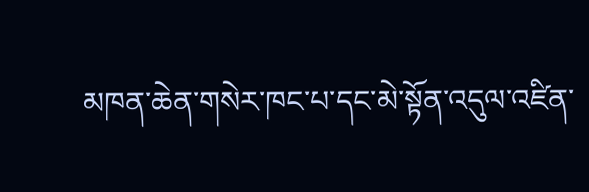མཁན་ཆེན་གསེར་ཁང་པ་དང་མེ་སྟོན་འདུལ་འཛིན་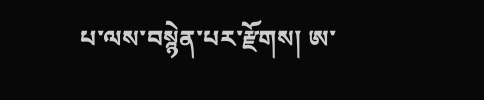པ་ལས་བསྙེན་པར་རྫོགས། ཨ་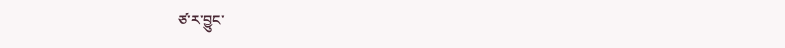ཙ་ར་བྱུང་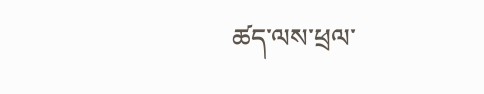ཚད་ལས་ཕྲལ་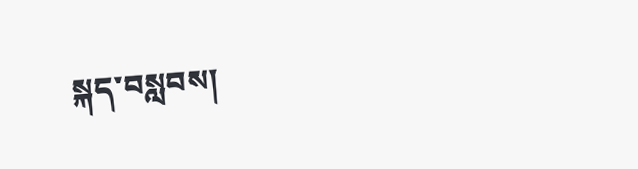སྐད་བསླབས།